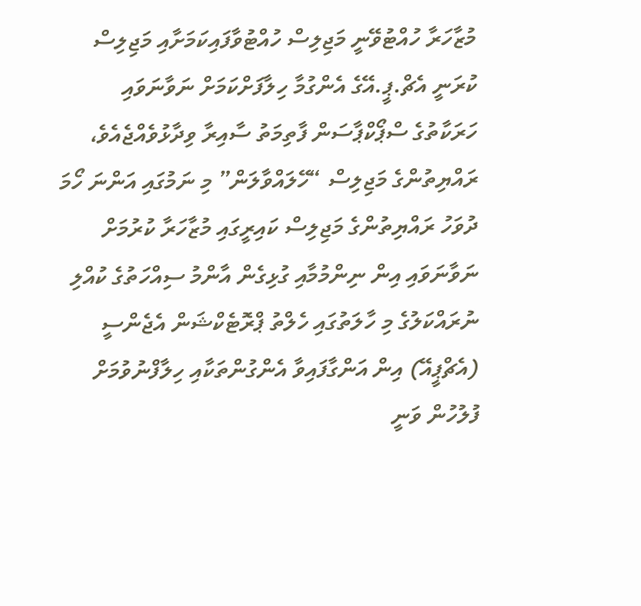މުޒާހަރާ ހުއްޓުވޭނީ މަޖިލިސް ހުއްޓުވާފައިކަމަށާއި މަޖިލިސް ކުރަނީ އެޗް.ޕީ.އޭގެ އެންގުމާ ހިލާފަށްކަމަށް ނަވާނަވައި ހަރަކާތުގެ ސްޕޯކްޕާސަން ފާތިމަތު ސާއިރާ ވިދާޅުވެއްޖެއެވެ،
ރައްޔިތުންގެ މަޖިލިސް “ހޭލައްވާލަން” މި ނަމުގައި އަންނަ ހޯމަ ދުވަހު ރައްޔިތުންގެ މަޖިލިސް ކައިރީގައި މުޒާހަރާ ކުރުމަށް ނަވާނަވައި އިން ނިންމުމާއި ގުޅިގެން އާންމު ސިއްހަތުގެ ކުއްލި ނުރައްކަލުގެ މި ހާލަތުގައި ހެލްތު ޕްރޮޓެކްޝަން އެޖެންސީ (އެޗްޕީއޭ) އިން އަންގާފައިވާ އެންގުންތަކާއި ހިލާފްނުވުމަށް ފުލުހުން ވަނީ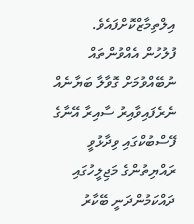އިލްތިމާޒްކޮށްފައެވެ.
ފުލުހުން އެއްވުންތައް ނުބޭއްވުމަށް ގޮވާލާ ބަޔާނެއް ނެރެފައިވާއިރު ސާއިރާ އޭނާގެ ފޭސްބުކްގައި ވިދާޅުވީ ރައްޔިތުންގެ މަޖިލީހުގައި ދައްކަމުންދަނީ ބޭކާރު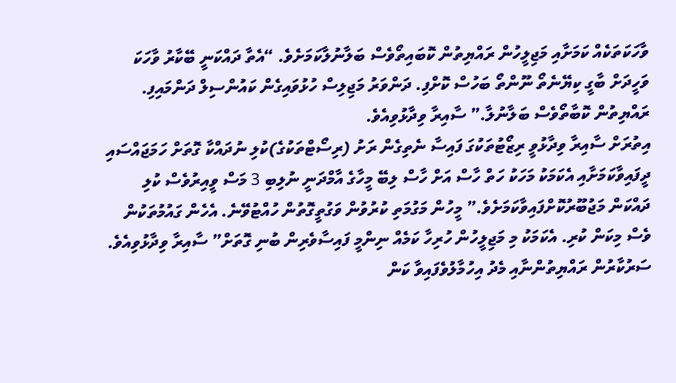ވާހަކަތަކެއް ކަމަށާއި މަޖިލީހުން ރައްޔިތުން ކޮބައިތޯވެސް ބަލާނުލާކަމަށެވެ. “އެތާ ދައްކަނީ ބޭކާރު ވާހަކަ ވަހީދަށް ބާގީ ކިޔޭނެތޯ ނޫންތޯ ބަހުސް ކޮށްފި. ދަންވަރު މަޖިލިސް ހުޅުވައިގެން ކައުންސިލް ދަންމައިފި. ރައްޔިތުން ކޮބާތޯވެސް ބަލާނުލާ.” ސާއިރާ ވިދާޅުވިއެވެ.
އިތުރަށް ސާއިރާ ވިދާޅުވީ ރިޒޯޓުތަކުގަ ފައިސާ ނެތިގެން ރަށު (ރިސޯޓްތަކުގެ)ކުލި ނުދައްކާ ގޮތަށް ހަމަޖައްސައި ދީފައިވާކަމަށާއި އެކަމަކު މަހަކު ހަތް ހާސް އަށް ހާސް ލިބޭ މީހާގެ އާމްދަނީ ނުލިބި 3 މަސް ވީއިރުވެސް ކުލި ދައްކަން މަޖުބޫރުކޮށްފައިވާކަމަށެވެ.” މީހުން މަގުމަތި ކުރުވުން ވަގުތީގޮތުން ހުއްޓުވޭނެ. އެހެން ގައުމުތަކުން ވެސް މިކަން ކުރި. އެކަމަކު މި މަޖިލީހުން ހުރިހާ ކަމެއް ނިންމީ ފައިސާވެރިން ބުނި ގޮތަށް” ސާއިރާ ވިދާޅުވިއެވެ.
ސަރުކާރުން ރައްޔިތުންނާއި މެދު އިހުމާލުވެފައިވާ ކަން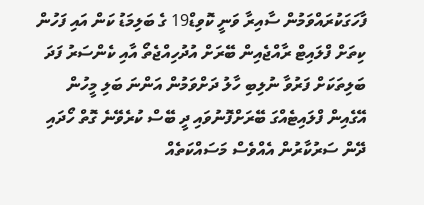ފާހަގަކުރައްވަމުން ސާއިރާ ވަނީ ކޮވިޑް19 ގެ ބަލިމަޑު ކަން އައި ފަހުން ކިތަށް ފްލައިޓް ރާއްޖެއިން ބޭރަށް އުދުހިއްޖެތޯ އާއި ކެންސަރު ފަދަ ބަލިތަކަށް ފަރުވާ ނުލިބި ހާލު ދަށްވަމުން އަންނަ ބަލި މީހުން އޭގެއިން ފްލައިޓެއްގަ ބޭރަށްފޮނުވައި ދީ ބޭސް ކުރެވޭނެ ގޮތް ހޯދައި ދޭން ސަރުކާރުން އެއްވެސް މަސައްކަތެއް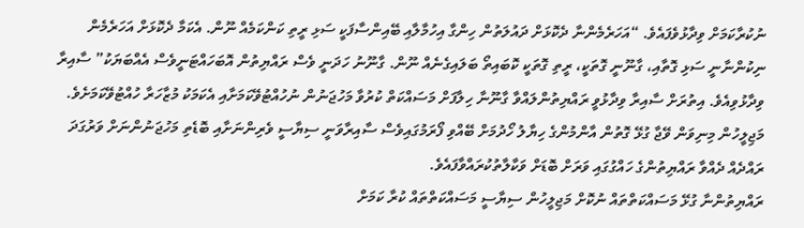ނުކުރާކަމަށް ވިދާޅުވެފައެވެ. “އަހަރެމެންނާ ދެކޮޅަށް ދައުލަތުން ހިންގާ އިހުމާލާއި ބޭއިންސާފަކީ ސަޅި ރީތި ކަންކަމެއް ނޫން. އެކަމާ ދެކޮޅަށް އަހަރެމެން ނިކުންނާނީ ސަޅި ގޮތާއި، ގާނޫނީ ގޮތަކީ، ރީތި ގޮތަކީ ކޮބައިތޯ ބަލައިގެނެއް ނޫން. ގާނޫނު ހަދަނީ ވެސް ރައްޔިތުން އޮބަހައްޓަނީވެސް އެއްބަޔަކު” ސާއިރާ ވިދާޅުވިއެވެ. އިތުރަށް ސާއިރާ ވިދާޅުވީ ރައްޔިތުންލައްވާ ގާނޫނާ ހިލާފަށް މަސައްކަތް ކުރުވާ މަހުޖަނުން ނުހުއްޓުވޭކަމަށާއި އެކަމަކު މުޒާހަރާ ހުއްޓުވޭކަމަށެވެ.
މަޖިލީހުން މިނިވަން ވޭޖާ ގުޅޭ ގޮތުން އާންމުންގެ ހިޔާލު ހޯދުމަށް ބޭއްވި ފޯރަމުގައިވެސް ސާއިރާވަނީ ސިޔާސީ ވެރިންނަށާއި ބޮޑެތި މަހުޖަނުންނަށް ވަރުގަދަ ރައްދެއް ދެއްވާ ރައްޔިތުންގެ ހައްގުގައި ވަރަށް ބޮޑަށް ވަކާލާތުކުރައްވާފައެވެ.
ރައްޔިތުންނާ ގުޅޭ މަސައްކަތްތައް ނުކޮށް މަޖިލީހުން ސިޔާސީ މަސައްކަތްތައް ކުރާ ކަމަށް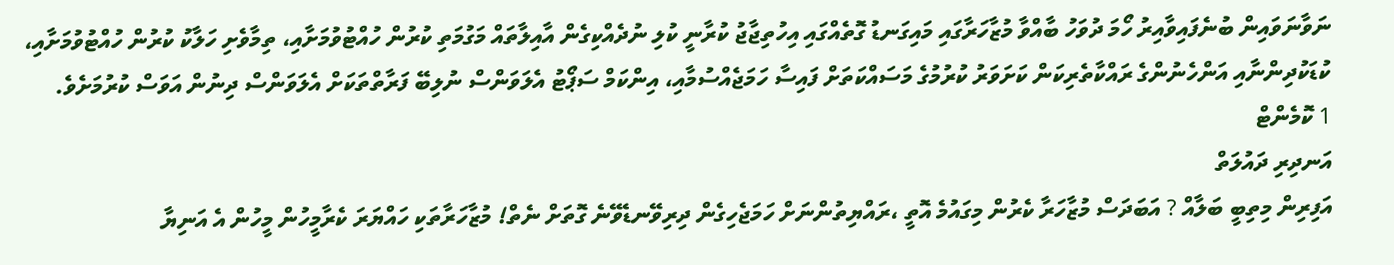ނަވާނަވައިން ބުނެފައިވާއިރު ހޯމަ ދުވަހު ބާއްވާ މުޒާހަރާގައި މައިގަނޑު ގޮތެއްގައި އިހުތިޖާޖު ކުރާނީ ކުލި ނުދެއްކިގެން އާއިލާތައް މަގުމަތި ކުރުން ހުއްޓުވުމަށާއި، ތިމާވެށި ހަލާކު ކުރުން ހުއްޓުވުމަށާއި، ކުޑަކުދިންނާއި އަންހެނުންގެ ރައްކާތެރިކަން ކަށަވަރު ކުރުމުގެ މަސައްކަތަށް ފައިސާ ހަމަޖެއްސުމާއި، އިންކަމް ސަޕޯޓު އެލަވަންސް ނުލިބޭ ފަރާތްތަކަށް އެލަވަންސް ދިނުން އަވަސް ކުރުމަށެވެ.
1 ކޮމެންޓް
އަނދިރި ދައުލަތް
އަފިރިން މިތިބީ ބަލާއް ? އަބަދަސް މުޒާހަރާ ކެރުން މިގައުމެ އޮތީ ،ރައްޔިތުންނަށް ހަމަޖެހިގެން ދިރިވޭނޑެވޭނެ ގޮތަށް ނެތް! މުޒާހަރާތަކި ހައްޔަރަ ކެރާމީހުން މީހުން އެ އަނިޔާ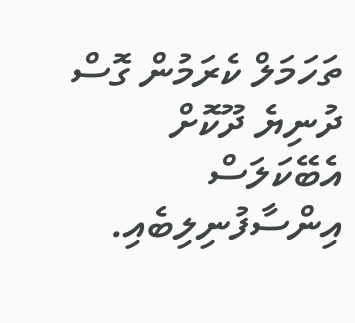ތަހަމަލް ކެރަމުން ގޮސް ދުނިޔެ ދޫކޮށް އެބޭކަލަސް އިންސާފުނިލިބެއި.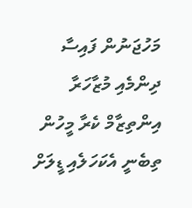މަހުޖަނުން ފައިސާ ދިންމެއި މުޒާހަރާ އިންތިޒާމް ކެރާ މީހުން ތިބެނީ އެކަހަލެއި ޑީލަށް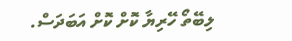ލިބޭތޯ ހޭރިޔާ ކޮށް ކޮށް އަބަދަސް.